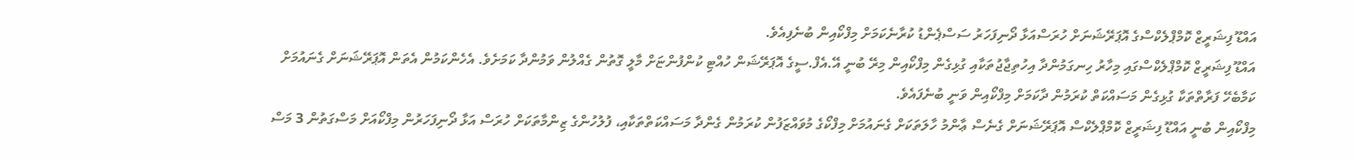އައްޑޫ ފިޝަރީޒް ކޮމްޕްލެކްސްގެ އޮޕަރޭޝަނަށް ހުރަސްއަޅާ ދޯނިފަހަރު ސަސްޕެންޑު ކުރާނެކަމަށް މިފްކޯއިން ބުނެފިއެވެ.
އައްޑޫ ފިޝަރީޒް ކޮމްޕްލެކްސްގައި މިހާރު ހިނގަމުންދާ އިހުތިޖާޖުތަކާއި ގުޅިގެން މިފްކޯއިން މިރޭ ބުނީ އޭ.އެފް.ސީގެ އޮޕަރޭޝަން ހުއްޓި ކުންފުންޏަށް މާލީ ގޮތުން ގެއްލުން ވަމުންދާ ކަމަށެވެ. އެހެންކަމުން އެތަން އޮޕަރޭޝަނަށް ގެނައުމަށް ކަމާބެހޭ ފަރާތްތަކާ ގުޅިގެން މަސައްކަތް ކުރަމުން ދާކަމަށް މިފްކޯއިން ވަނީ ބުނެފައެވެ.
މިފްކޯއިން ބުނީ އައްޑޫ ފިޝަރީޒް ކޮމްޕްލެކްސް އޮޕަރޭޝަނަށް ގެނެސް ޢާންމު ހާލަތަކަށް ގެނައުމަށް މިފްކޯގެ މުވައްޒަފުން ކުރަމުން ގެންދާ މަސައްކަތްތަކާއި، ފުލުހުންގެ ޒިންމާތަކަށް ހުރަސް އަޅާ ދޯނިފަހަރުން މިފްކޯއަށް މަސްގަތުން 3 މަސް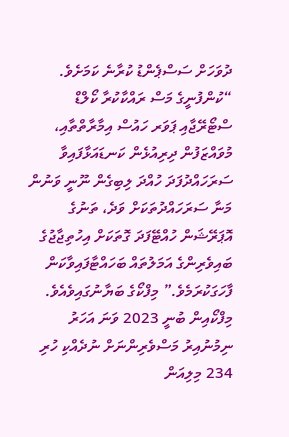ދުވަހަށް ސަސްޕެންޑު ކުރާނެ ކަމަށެވެ.
“ކުންފުނީގެ މަސް ރައްކާކުރާ ކޯލްޑް ސްޓޯރޭޖާއި ޕަވަރ ހައުސް އިމާރާތްތާއި، މުވައްޒަފުން ދިރިއުޅެން ކަނޑައަޅާފައިވާ ސަރަހައްދުފަދަ ހުއްދަ ލިބިގެން ނޫނީ ވަނުން މަނާ ސަރަހައްދުތަކަށް ވަދެ، ތަނުގެ އޮޕަރޭޝަން ހުއްޓޭފަދަ ގޮތަކަށް އިހުތިޖާޖުގެ ބައިވެރިންގެ އަމަލުތައް ބަހައްޓާފައިވާކަން ފާހަގަކުރަމެވެ.” މިފްކޯގެ ބަޔާނުގައިވެއެވެ.
މިފްކޯއިން ބުނީ 2023 ވަނަ އަހަރު ނިމުނުއިރު މަސްވެރިންނަށް ނުދެއްކި ހުރި 234 މިލިއަން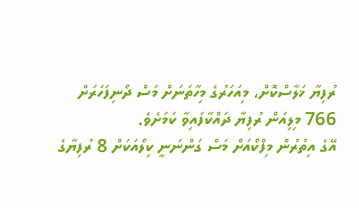ރުފިޔާ ޚަލާސްކޮށް، މިއަހަރުގެ މިހާތަނަށް މަސް ދޯނިފަހަރަށް 766 މިލިއަން ރުފިޔާ ދައްކާފައިވާ ކަމަށެވެ.
އޭގެ އިތުރުން މިފްކޯއަށް މަސް ގަންނަނީ ކިލޯއަކަށް 8 ރުފިޔާގެ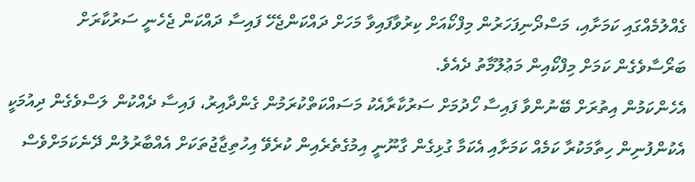ގެއްލުމެއްގައި ކަމަށާއި، މަސްދޯނިފަހަރުން މިފްކޯއަށް ކިރުވާފައިވާ މަހަށް ދައްކަންޖެހޭ ފައިސާ ދައްކަން ޖެހެނީ ސަރުކާރަށް ބަރޯސާވެގެން ކަމަށް މިފްކޯއިން މަޢުލޫމާތު ދެއެވެ.
އެހެންކަމުން އިތުރަށް ބޭނުންވާ ފައިސާ ހޯދުމަށް ސަރުކާރާއެކު މަސައްކަތްކުރަމުން ގެންދާއިރު، ފައިސާ ދެއްކުން ލަސްވެގެން ދިއުމަކީ އެކުންފުނިން ހިތާމަކުރާ ކަމެއް ކަމަށާއި އެކަމާ ގުޅިގެން ގާނޫނީ އިމުގެތެރެއިން ކުރެވޭ އިހުތިޖާޖުތަކަށް އެއްބާރުލުން ދޭނެކަމަށްވެސް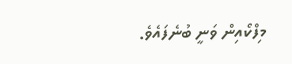މިފްކޯއިން ވަނީ ބުނެފައެވެ.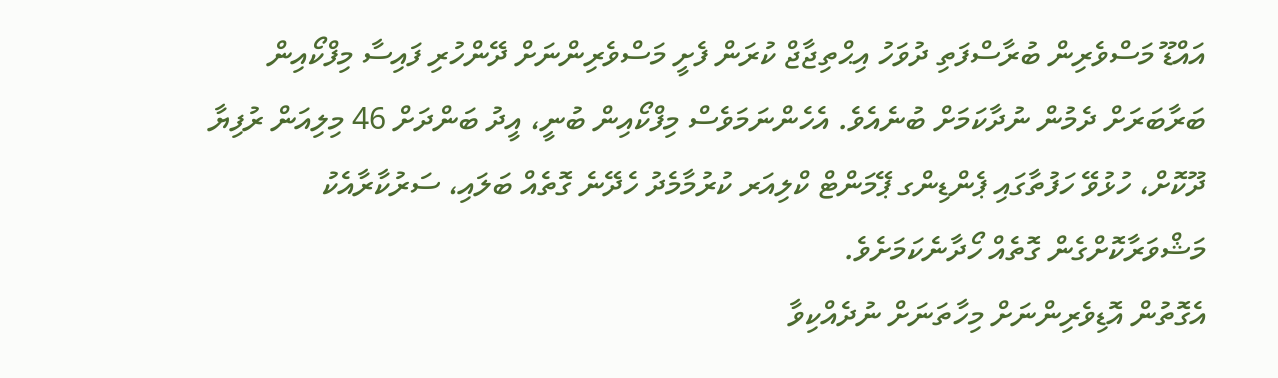އައްޑޫ މަސްވެރިން ބުރާސްފަތި ދުވަހު އިޙްތިޖާޖް ކުރަން ފެށީ މަސްވެރިންނަށް ދޭންހުރި ފައިސާ މިފްކޯއިން ބަރާބަރަށް ދެމުން ނުދާކަމަށް ބުނެއެވެ. އެހެންނަމަވެސް މިފްކޯއިން ބުނީ، އީދު ބަންދަށް 46 މިލިއަން ރުފިޔާ ދޫކޮށް، ހުޅުވޭ ހަފުތާގައި ޕެންޑިންގ ޕޭމަންޓް ކްލިއަރ ކުރުމާމެދު ހެދޭނެ ގޮތެއް ބަލައި، ސަރުކާރާއެކު މަޝްވަރާކޮށްގެން ގޮތެއް ހޯދާނެކަމަށެވެ.
އެގޮތުން އޮޑިވެރިންނަށް މިހާތަނަށް ނުދެއްކިވާ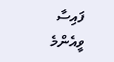ފައިސާ ވީއެންމެ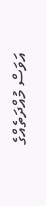އަވަސް މުއްދަތެއްގެ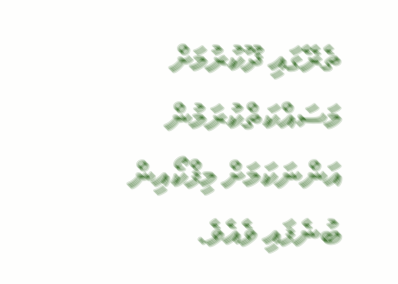ތެރޭގައި ދޫކުރުމަށް މަސައްކަތްކުރަމުން އަންނަކަމަށް މިފްކޯއިން ބުނެފައި ވެއެވެ.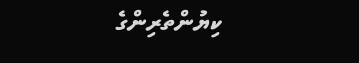ކިޔުންތެރިންގެ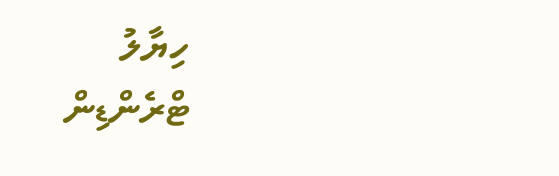ހިޔާލު
ޓްރެންޑިން